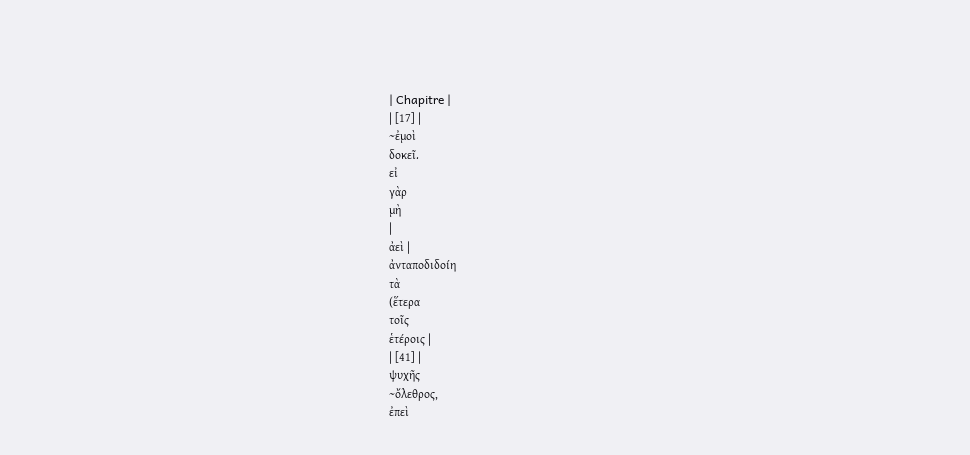| Chapitre |
| [17] |
~ἐμοὶ
δοκεῖ.
εἰ
γὰρ
μὴ
|
ἀεὶ |
ἀνταποδιδοίη
τὰ
(ἕτερα
τοῖς
ἑτέροις |
| [41] |
ψυχῆς
~ὄλεθρος,
ἐπεὶ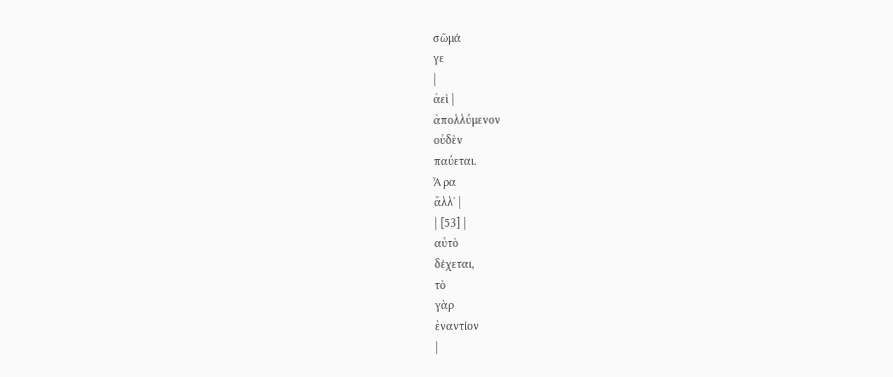σῶμά
γε
|
ἀεὶ |
ἀπολλύμενον
οὐδὲν
παύεται.
Ἆρα
ἄλλ᾽ |
| [53] |
αὐτὸ
δέχεται,
τὸ
γὰρ
ἐναντίον
|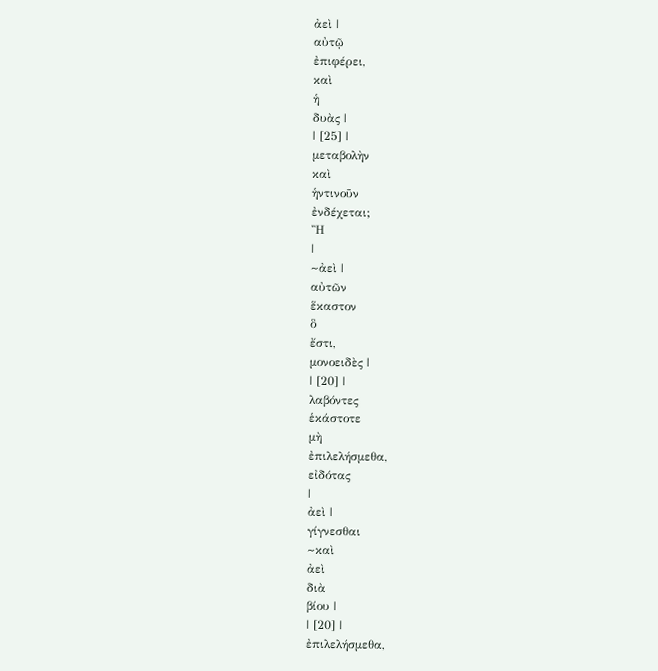ἀεὶ |
αὐτῷ
ἐπιφέρει,
καὶ
ἡ
δυὰς |
| [25] |
μεταβολὴν
καὶ
ἡντινοῦν
ἐνδέχεται;
Ἢ
|
~ἀεὶ |
αὐτῶν
ἕκαστον
ὃ
ἔστι,
μονοειδὲς |
| [20] |
λαβόντες
ἑκάστοτε
μὴ
ἐπιλελήσμεθα,
εἰδότας
|
ἀεὶ |
γίγνεσθαι
~καὶ
ἀεὶ
διὰ
βίου |
| [20] |
ἐπιλελήσμεθα,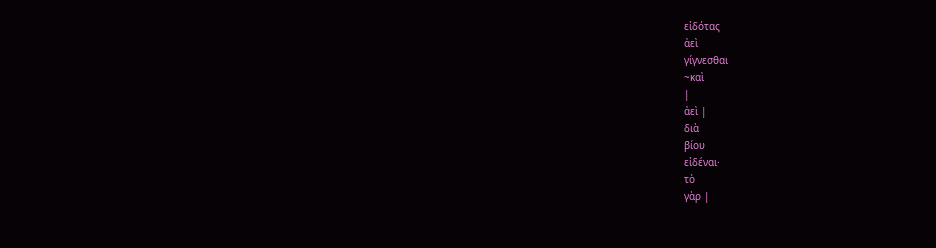εἰδότας
ἀεὶ
γίγνεσθαι
~καὶ
|
ἀεὶ |
διὰ
βίου
εἰδέναι·
τὸ
γὰρ |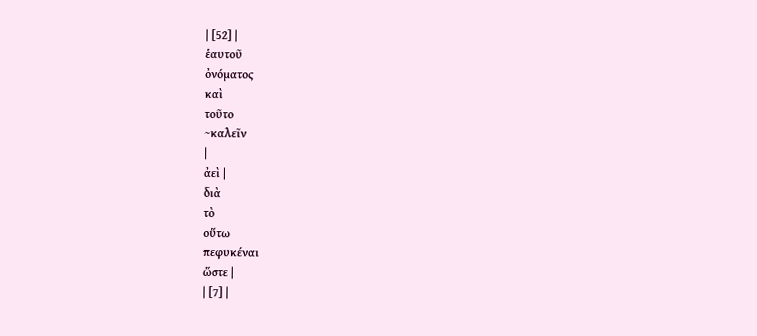| [52] |
ἑαυτοῦ
ὀνόματος
καὶ
τοῦτο
~καλεῖν
|
ἀεὶ |
διὰ
τὸ
οὕτω
πεφυκέναι
ὥστε |
| [7] |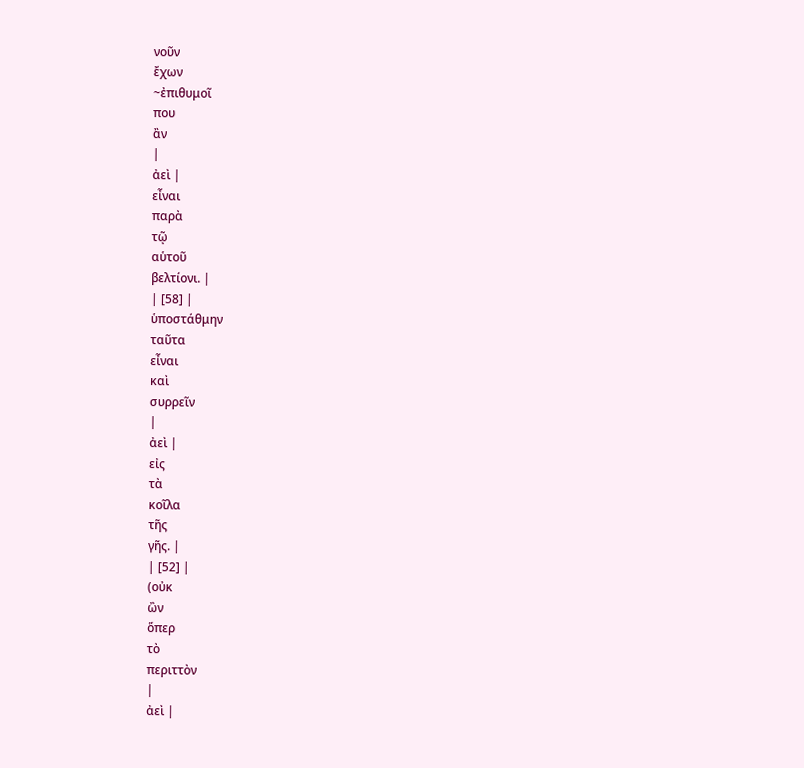νοῦν
ἔχων
~ἐπιθυμοῖ
που
ἂν
|
ἀεὶ |
εἶναι
παρὰ
τῷ
αὑτοῦ
βελτίονι. |
| [58] |
ὑποστάθμην
ταῦτα
εἶναι
καὶ
συρρεῖν
|
ἀεὶ |
εἰς
τὰ
κοῖλα
τῆς
γῆς. |
| [52] |
(οὐκ
ὢν
ὅπερ
τὸ
περιττὸν
|
ἀεὶ |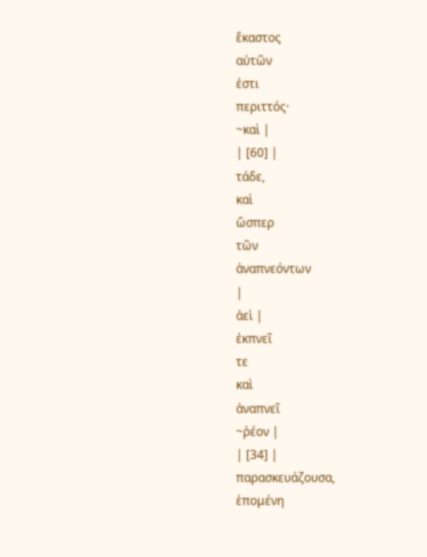ἕκαστος
αὐτῶν
ἐστι
περιττός·
~καὶ |
| [60] |
τάδε,
καὶ
ὥσπερ
τῶν
ἀναπνεόντων
|
ἀεὶ |
ἐκπνεῖ
τε
καὶ
ἀναπνεῖ
~ῥέον |
| [34] |
παρασκευάζουσα,
ἑπομένη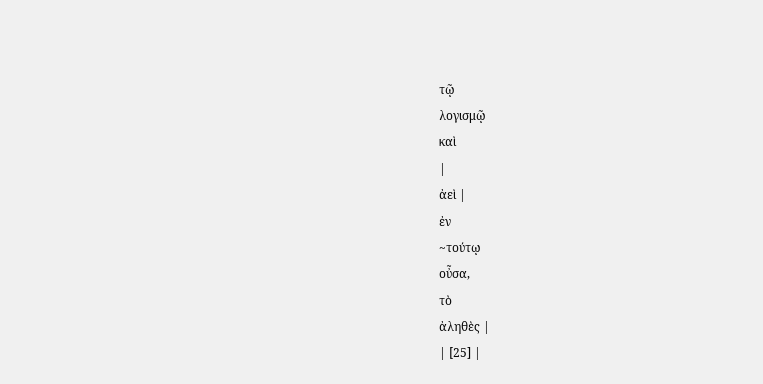τῷ
λογισμῷ
καὶ
|
ἀεὶ |
ἐν
~τούτῳ
οὖσα,
τὸ
ἀληθὲς |
| [25] |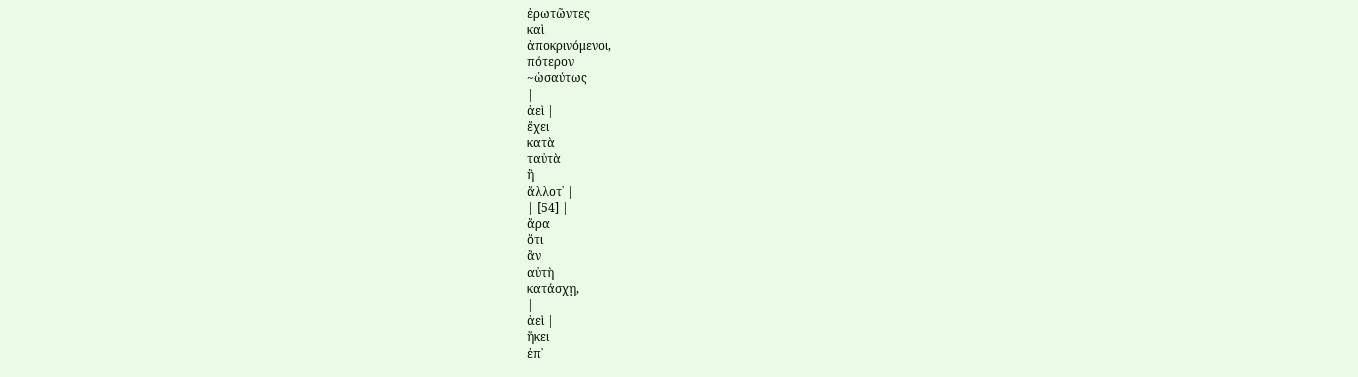ἐρωτῶντες
καὶ
ἀποκρινόμενοι,
πότερον
~ὡσαύτως
|
ἀεὶ |
ἔχει
κατὰ
ταὐτὰ
ἢ
ἄλλοτ᾽ |
| [54] |
ἄρα
ὅτι
ἂν
αὐτὴ
κατάσχῃ,
|
ἀεὶ |
ἥκει
ἐπ᾽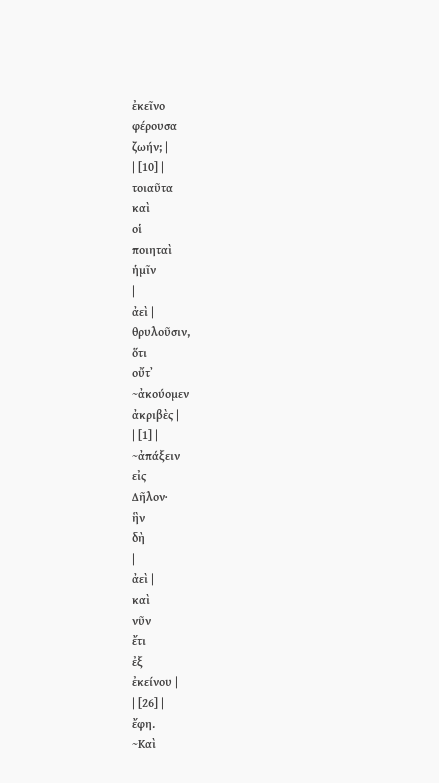ἐκεῖνο
φέρουσα
ζωήν; |
| [10] |
τοιαῦτα
καὶ
οἱ
ποιηταὶ
ἡμῖν
|
ἀεὶ |
θρυλοῦσιν,
ὅτι
οὔτ᾽
~ἀκούομεν
ἀκριβὲς |
| [1] |
~ἀπάξειν
εἰς
Δῆλον·
ἣν
δὴ
|
ἀεὶ |
καὶ
νῦν
ἔτι
ἐξ
ἐκείνου |
| [26] |
ἔφη.
~Καὶ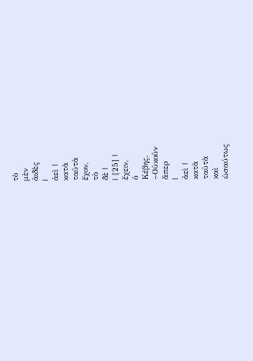τὸ
μὲν
ἀιδὲς
|
ἀεὶ |
κατὰ
ταὐτὰ
ἔχον,
τὸ
δὲ |
| [25] |
ἔχειν,
ὁ
Κέβης.
~Οὐκοῦν
ἅπερ
|
ἀεὶ |
κατὰ
ταὐτὰ
καὶ
ὡσαύτως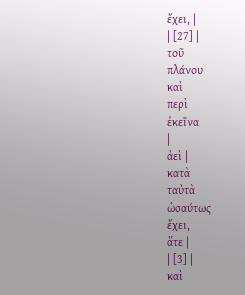ἔχει, |
| [27] |
τοῦ
πλάνου
καὶ
περὶ
ἐκεῖνα
|
ἀεὶ |
κατὰ
ταὐτὰ
ὡσαύτως
ἔχει,
ἅτε |
| [3] |
καὶ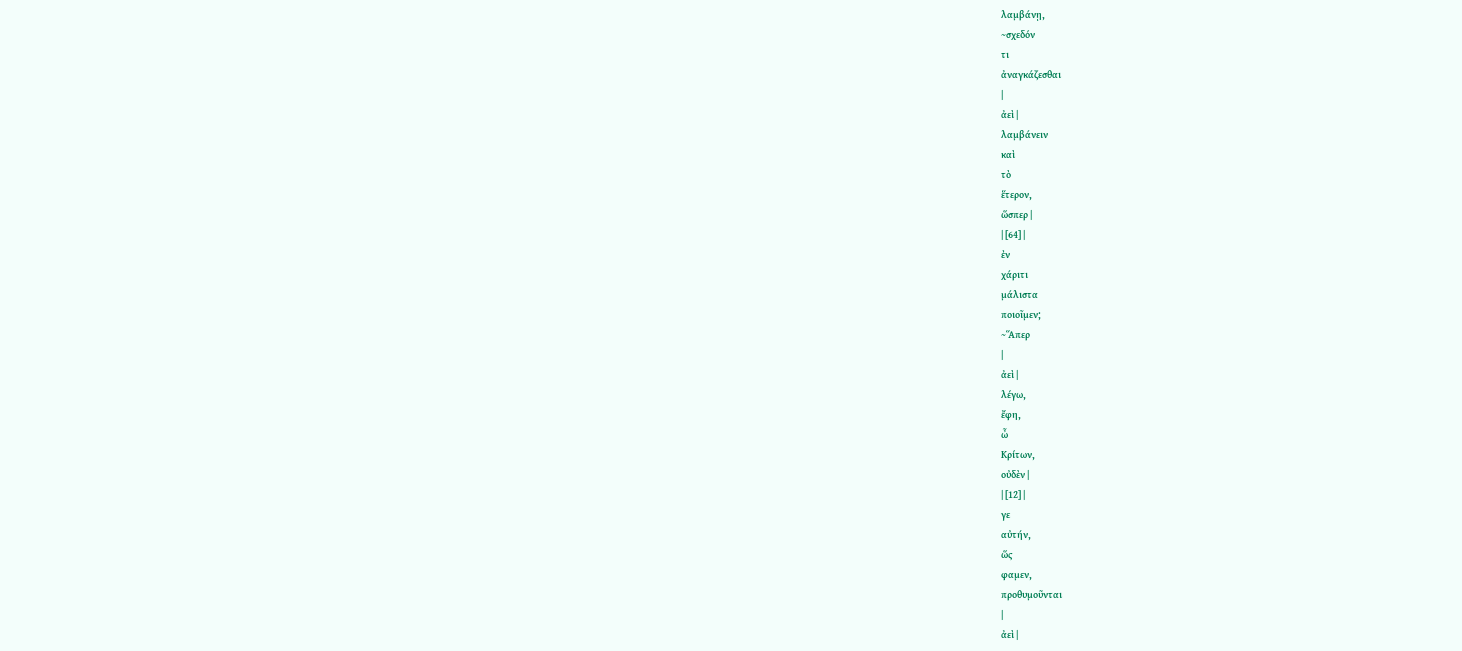λαμβάνῃ,
~σχεδόν
τι
ἀναγκάζεσθαι
|
ἀεὶ |
λαμβάνειν
καὶ
τὸ
ἕτερον,
ὥσπερ |
| [64] |
ἐν
χάριτι
μάλιστα
ποιοῖμεν;
~Ἅπερ
|
ἀεὶ |
λέγω,
ἔφη,
ὦ
Κρίτων,
οὐδὲν |
| [12] |
γε
αὐτήν,
ὥς
φαμεν,
προθυμοῦνται
|
ἀεὶ |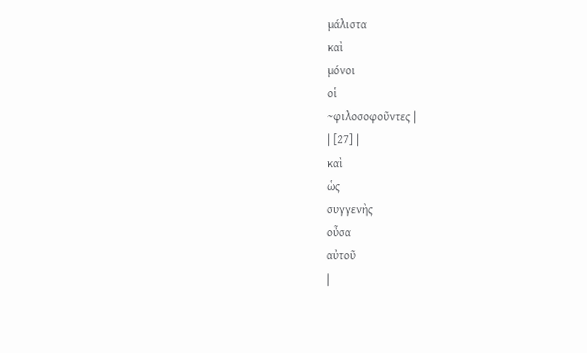μάλιστα
καὶ
μόνοι
οἱ
~φιλοσοφοῦντες |
| [27] |
καὶ
ὡς
συγγενὴς
οὖσα
αὐτοῦ
|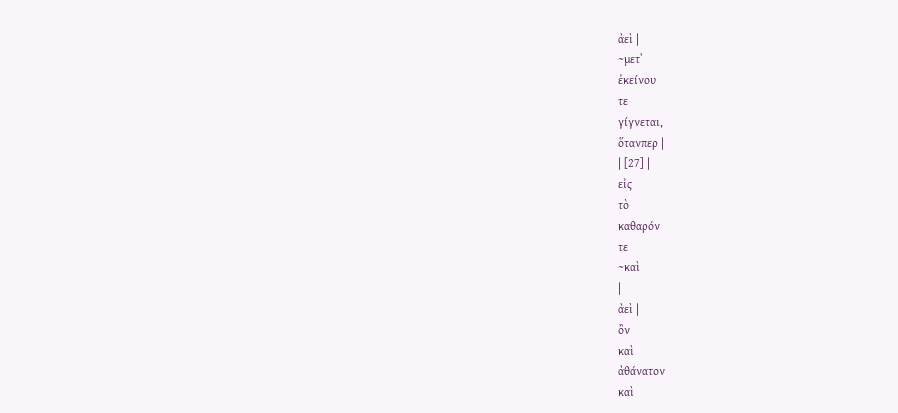ἀεὶ |
~μετ᾽
ἐκείνου
τε
γίγνεται,
ὅτανπερ |
| [27] |
εἰς
τὸ
καθαρόν
τε
~καὶ
|
ἀεὶ |
ὂν
καὶ
ἀθάνατον
καὶ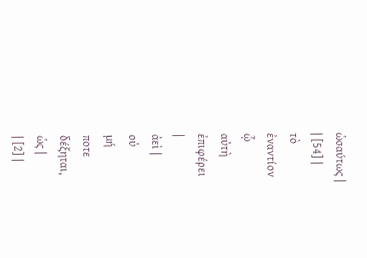ὡσαύτως |
| [54] |
τὸ
ἐναντίον
ᾧ
αὐτὴ
ἐπιφέρει
|
ἀεὶ |
οὐ
μή
ποτε
δέξηται,
ὡς |
| [2] |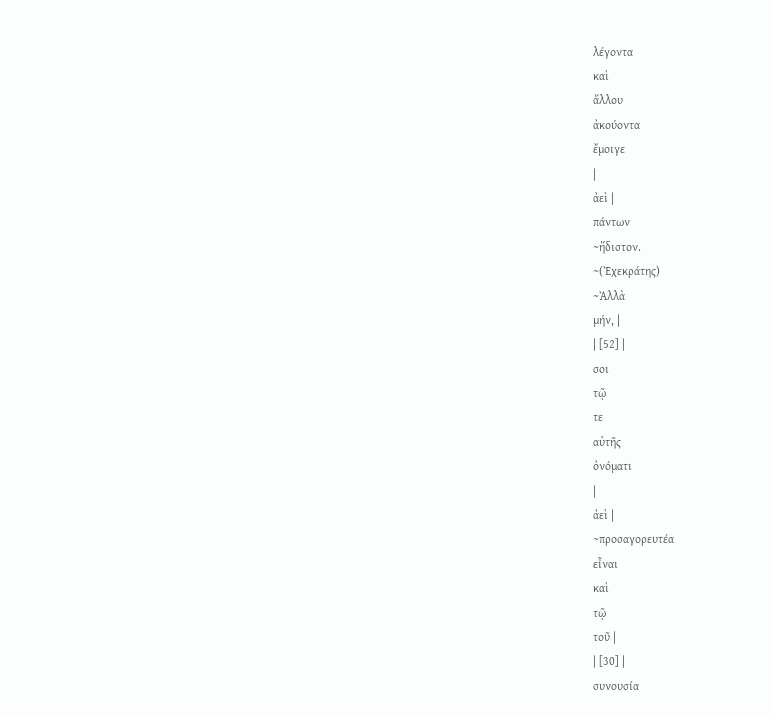λέγοντα
καὶ
ἄλλου
ἀκούοντα
ἔμοιγε
|
ἀεὶ |
πάντων
~ἥδιστον.
~(Ἐχεκράτης)
~Ἀλλὰ
μήν, |
| [52] |
σοι
τῷ
τε
αὑτῆς
ὀνόματι
|
ἀεὶ |
~προσαγορευτέα
εἶναι
καὶ
τῷ
τοῦ |
| [30] |
συνουσία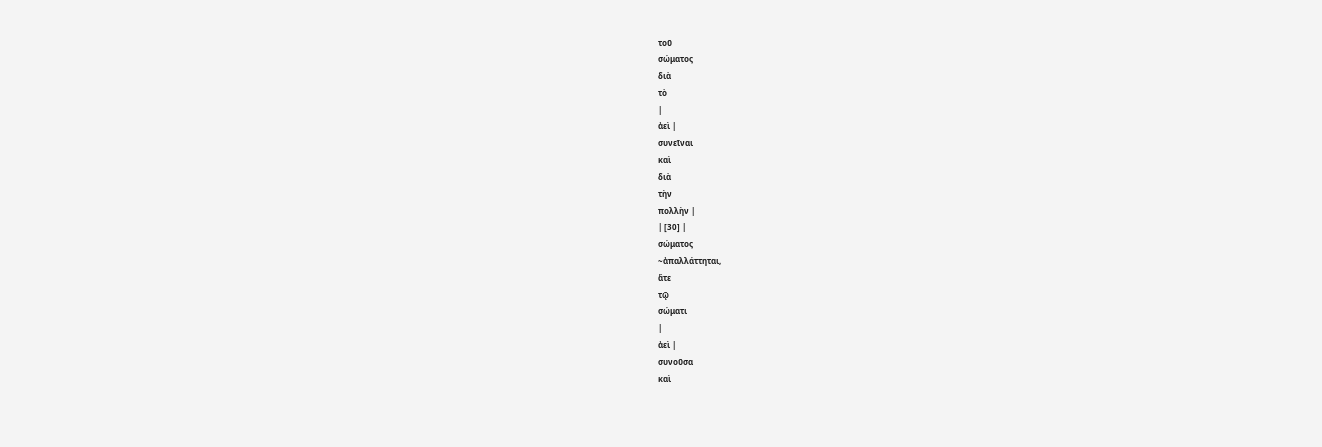τοῦ
σώματος
διὰ
τὸ
|
ἀεὶ |
συνεῖναι
καὶ
διὰ
τὴν
πολλὴν |
| [30] |
σώματος
~ἀπαλλάττηται,
ἅτε
τῷ
σώματι
|
ἀεὶ |
συνοῦσα
καὶ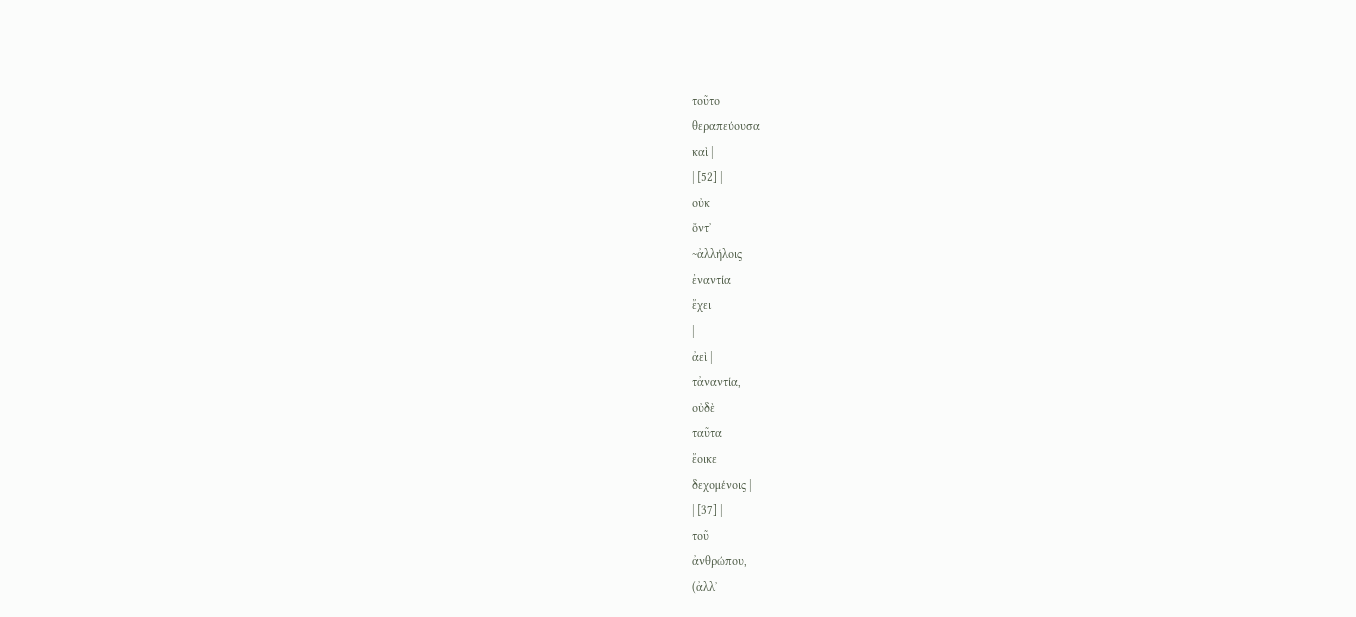τοῦτο
θεραπεύουσα
καὶ |
| [52] |
οὐκ
ὄντ᾽
~ἀλλήλοις
ἐναντία
ἔχει
|
ἀεὶ |
τἀναντία,
οὐδὲ
ταῦτα
ἔοικε
δεχομένοις |
| [37] |
τοῦ
ἀνθρώπου,
(ἀλλ᾽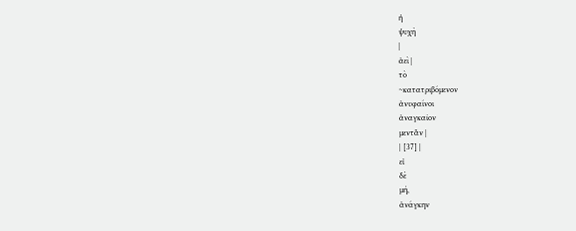ἡ
ψυχὴ
|
ἀεὶ |
τὸ
~κατατριβόμενον
ἀνυφαίνοι
ἀναγκαῖον
μεντἂν |
| [37] |
εἰ
δὲ
μή,
ἀνάγκην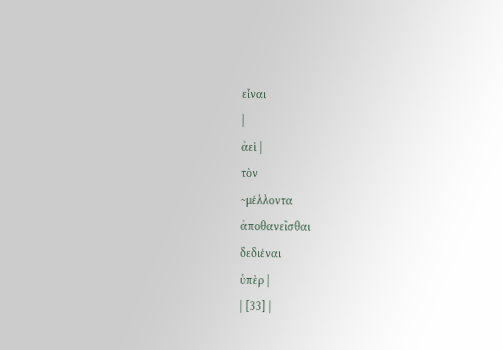εἶναι
|
ἀεὶ |
τὸν
~μέλλοντα
ἀποθανεῖσθαι
δεδιέναι
ὑπὲρ |
| [33] |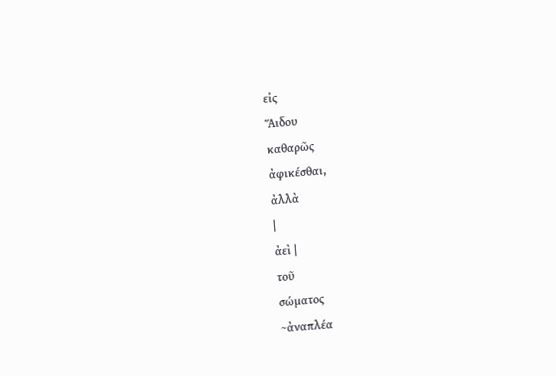εἰς
Ἅιδου
καθαρῶς
ἀφικέσθαι,
ἀλλὰ
|
ἀεὶ |
τοῦ
σώματος
~ἀναπλέα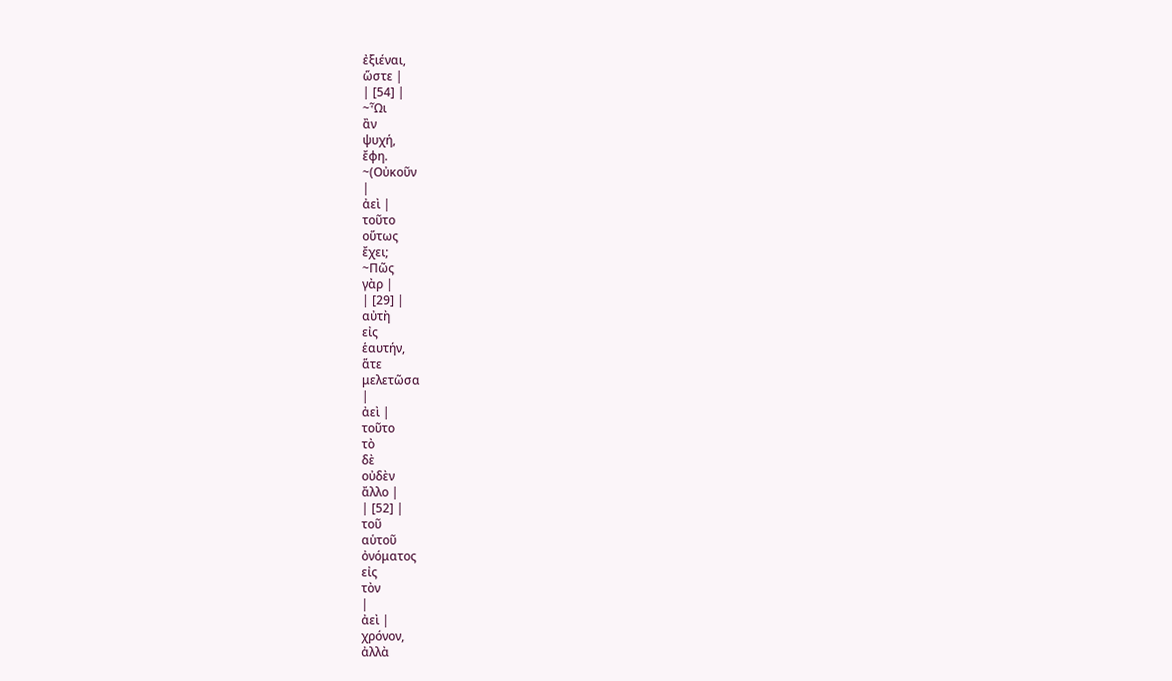ἐξιέναι,
ὥστε |
| [54] |
~Ὧι
ἂν
ψυχή,
ἔφη.
~(Οὐκοῦν
|
ἀεὶ |
τοῦτο
οὕτως
ἔχει;
~Πῶς
γὰρ |
| [29] |
αὐτὴ
εἰς
ἑαυτήν,
ἅτε
μελετῶσα
|
ἀεὶ |
τοῦτο
τὸ
δὲ
οὐδὲν
ἄλλο |
| [52] |
τοῦ
αὑτοῦ
ὀνόματος
εἰς
τὸν
|
ἀεὶ |
χρόνον,
ἀλλὰ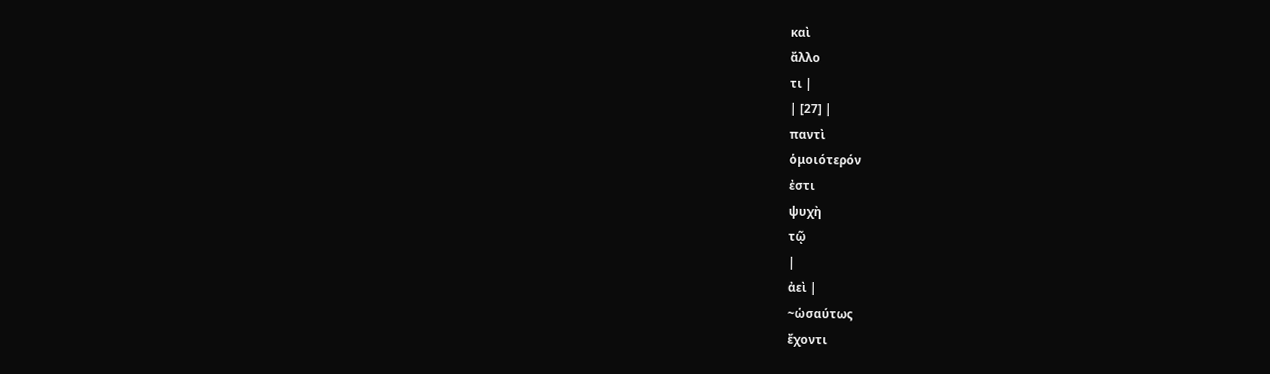καὶ
ἄλλο
τι |
| [27] |
παντὶ
ὁμοιότερόν
ἐστι
ψυχὴ
τῷ
|
ἀεὶ |
~ὡσαύτως
ἔχοντι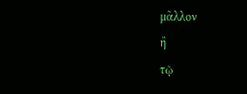μᾶλλον
ἢ
τῷ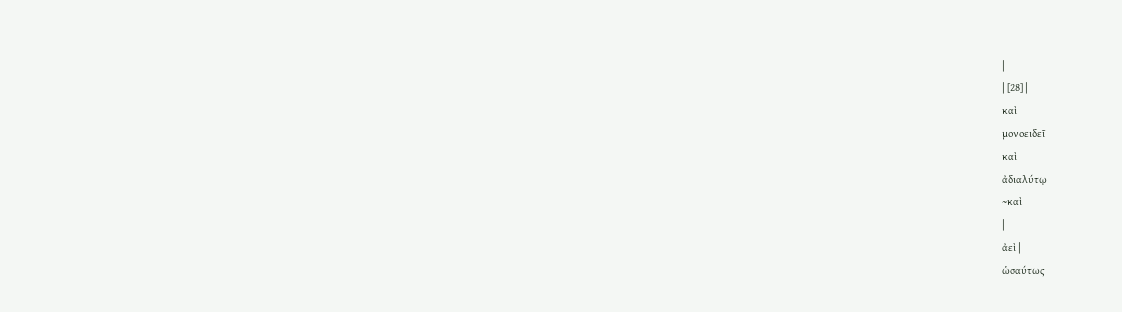|
| [28] |
καὶ
μονοειδεῖ
καὶ
ἀδιαλύτῳ
~καὶ
|
ἀεὶ |
ὡσαύτως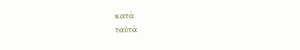κατὰ
ταὐτὰ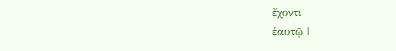ἔχοντι
ἑαυτῷ |